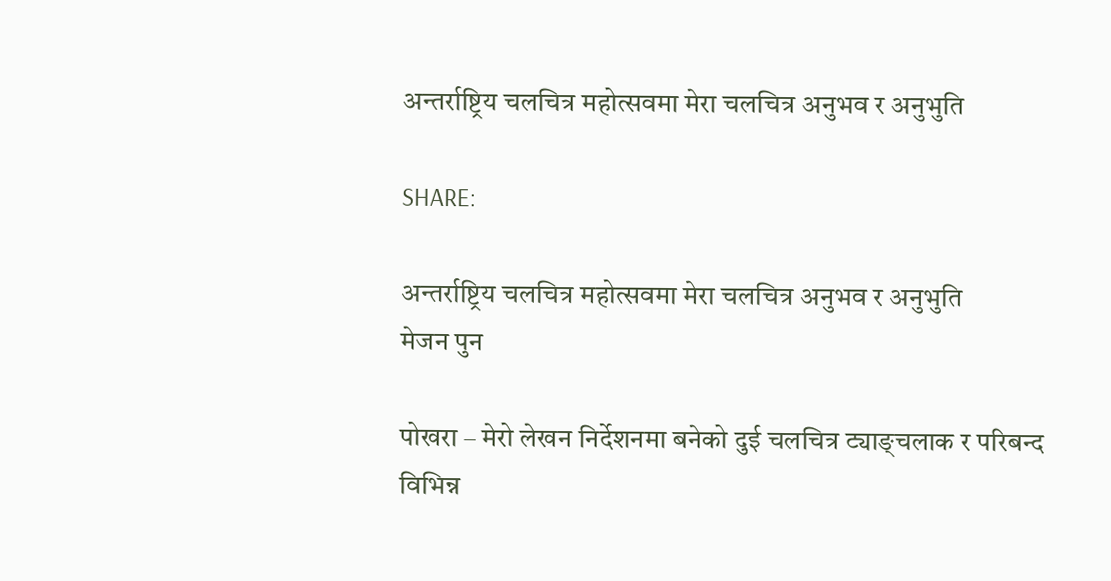अन्तर्राष्ट्रिय चलचित्र महोत्सवमा मेरा चलचित्र अनुभव र अनुभुति

SHARE:

अन्तर्राष्ट्रिय चलचित्र महोत्सवमा मेरा चलचित्र अनुभव र अनुभुति
मेजन पुन

पोखरा – मेरो लेखन निर्देशनमा बनेको दुई चलचित्र ट्याङ्चलाक र परिबन्द विभिन्न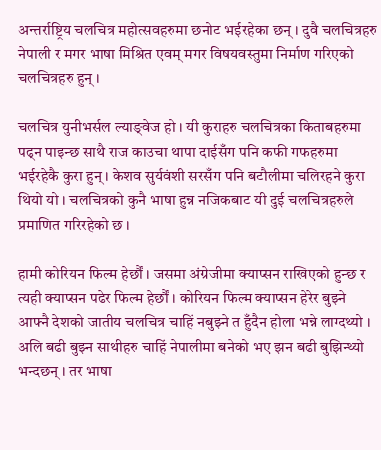अन्तर्राष्ट्रिय चलचित्र महोत्सवहरुमा छनोट भईरहेका छन् । दुवै चलचित्रहरु नेपाली र मगर भाषा मिश्रित एवम् मगर विषयवस्तुमा निर्माण गरिएको चलचित्रहरु हुन् ।

चलचित्र युनीभर्सल ल्याङ्वेज हो । यी कुराहरु चलचित्रका किताबहरुमा पढ्न पाइन्छ साथै राज काउचा थापा दाईसँग पनि कफी गफहरुमा भईरहेकै कुरा हुन् । केशव सुर्यवंशी सरसँग पनि बटौलीमा चलिरहने कुरा थियो यो । चलचित्रको कुनै भाषा हुन्न नजिकबाट यी दुई चलचित्रहरुले प्रमाणित गरिरहेको छ ।

हामी कोरियन फिल्म हेर्छौं । जसमा अंग्रेजीमा क्याप्सन राखिएको हुन्छ र त्यही क्याप्सन पढेर फिल्म हेर्छौं । कोरियन फिल्म क्याप्सन हेरेर बुझ्ने आफ्नै देशको जातीय चलचित्र चाहिं नबुझ्ने त हुँदैन होला भन्ने लाग्दथ्यो । अलि बढी बुझ्न साथीहरु चाहिं नेपालीमा बनेको भए झन बढी बुझिन्थ्यो भन्दछन् । तर भाषा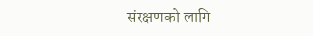संरक्षणको लागि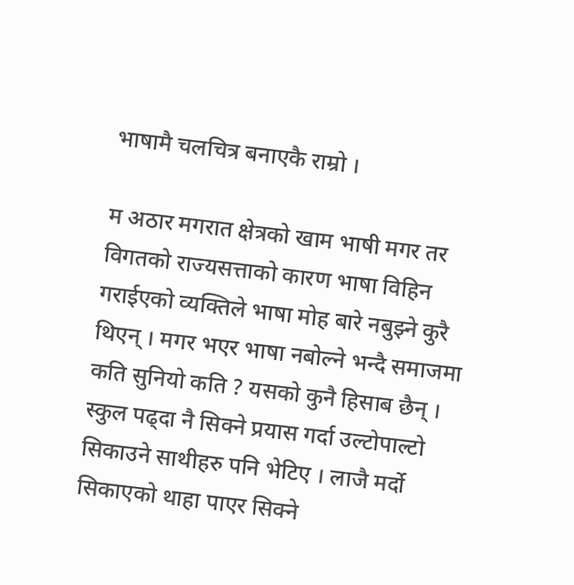भाषामै चलचित्र बनाएकै राम्रो ।

म अठार मगरात क्षेत्रको खाम भाषी मगर तर विगतको राज्यसत्ताको कारण भाषा विहिन गराईएको व्यक्तिले भाषा मोह बारे नबुझ्ने कुरै थिएन् । मगर भएर भाषा नबोल्ने भन्दै समाजमा कति सुनियो कति ? यसको कुनै हिसाब छैन् । स्कुल पढ्दा नै सिक्ने प्रयास गर्दा उल्टोपाल्टो सिकाउने साथीहरु पनि भेटिए । लाजै मर्दो सिकाएको थाहा पाएर सिक्ने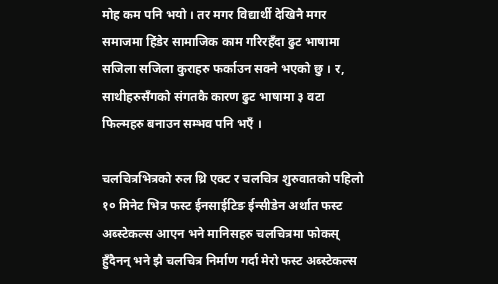मोह कम पनि भयो । तर मगर विद्यार्थी देखिनै मगर समाजमा हिंडेर सामाजिक काम गरिरहँदा ढुट भाषामा सजिला सजिला कुराहरु फर्काउन सक्ने भएको छु । र, साथीहरुसँगको संगतकै कारण ढुट भाषामा ३ वटा फिल्महरु बनाउन सम्भव पनि भएँ ।

चलचित्रभित्रको रुल थ्रि एक्ट र चलचित्र शुरुवातको पहिलो १० मिनेट भित्र फस्ट ईनसाईटिङ ईन्सीडेन अर्थात फस्ट अब्स्टेकल्स आएन भने मानिसहरु चलचित्रमा फोकस् हुँदैनन् भने झै चलचित्र निर्माण गर्दा मेरो फस्ट अब्स्टेकल्स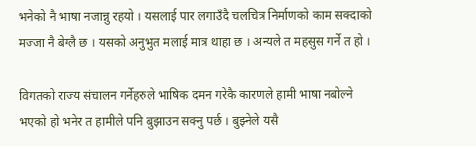भनेको नै भाषा नजान्नु रहयो । यसलाई पार लगाउँदै चलचित्र निर्माणको काम सक्दाको मज्जा नै बेग्लै छ । यसको अनुभुत मलाई मात्र थाहा छ । अन्यले त महसुस गर्ने त हो ।

विगतको राज्य संचालन गर्नेहरुले भाषिक दमन गरेकै कारणले हामी भाषा नबोल्ने भएको हो भनेर त हामीले पनि बुझाउन सक्नु पर्छ । बुझ्नेले यसै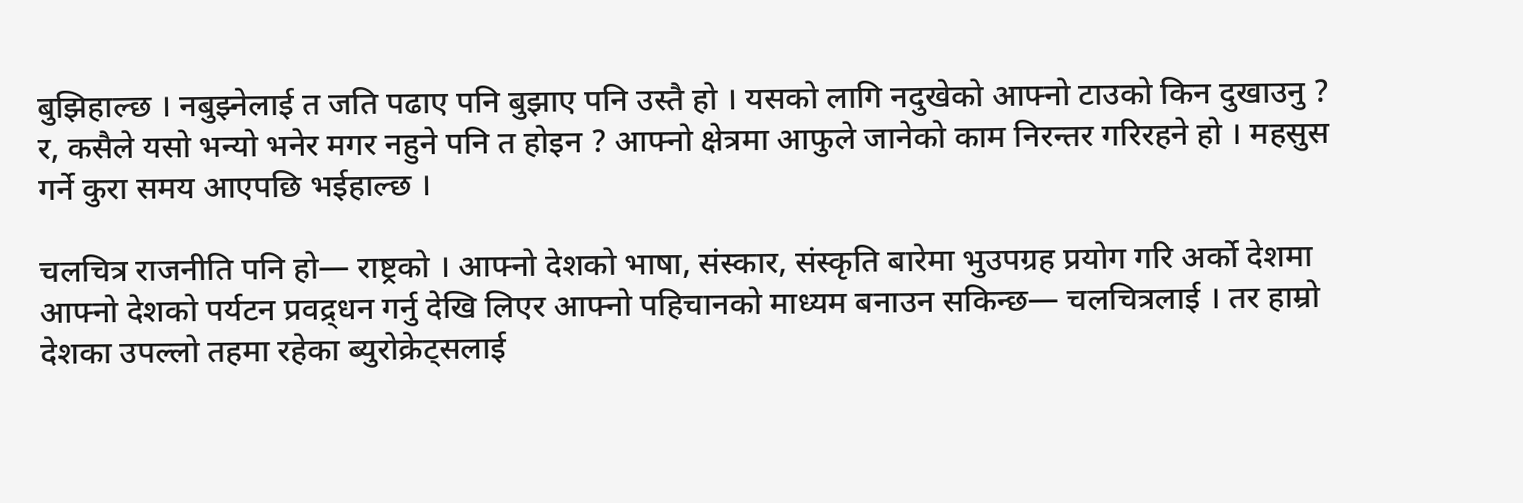बुझिहाल्छ । नबुझ्नेलाई त जति पढाए पनि बुझाए पनि उस्तै हो । यसको लागि नदुखेको आफ्नो टाउको किन दुखाउनु ? र, कसैले यसो भन्यो भनेर मगर नहुने पनि त होइन ? आफ्नो क्षेत्रमा आफुले जानेको काम निरन्तर गरिरहने हो । महसुस गर्ने कुरा समय आएपछि भईहाल्छ ।

चलचित्र राजनीति पनि हो— राष्ट्रको । आफ्नो देशको भाषा, संस्कार, संस्कृति बारेमा भुउपग्रह प्रयोग गरि अर्को देशमा आफ्नो देशको पर्यटन प्रवद्र्धन गर्नु देखि लिएर आफ्नो पहिचानको माध्यम बनाउन सकिन्छ— चलचित्रलाई । तर हाम्रो देशका उपल्लो तहमा रहेका ब्युरोक्रेट्सलाई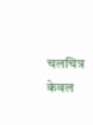चलचित्र केवल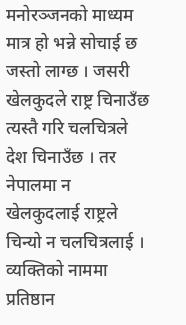मनोरञ्जनको माध्यम मात्र हो भन्ने सोचाई छ जस्तो लाग्छ । जसरी खेलकुदले राष्ट्र चिनाउँछ त्यस्तै गरि चलचित्रले देश चिनाउँछ । तर नेपालमा न खेलकुदलाई राष्ट्रले चिन्यो न चलचित्रलाई । व्यक्तिको नाममा प्रतिष्ठान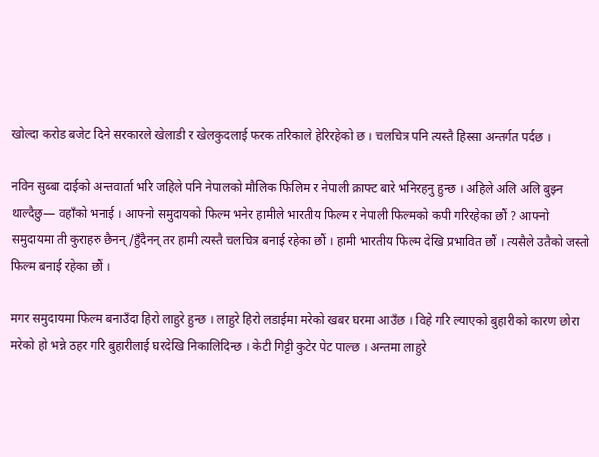खोल्दा करोड बजेट दिने सरकारले खेलाडी र खेलकुदलाई फरक तरिकाले हेरिरहेको छ । चलचित्र पनि त्यस्तै हिस्सा अन्तर्गत पर्दछ ।

नविन सुब्बा दाईको अन्तवार्ता भरि जहिले पनि नेपालको मौलिक फिलिम र नेपाली क्राफ्ट बारे भनिरहनु हुन्छ । अहिले अलि अलि बुझ्न थाल्दैछु— वहाँको भनाई । आफ्नो समुदायको फिल्म भनेर हामीले भारतीय फिल्म र नेपाली फिल्मको कपी गरिरहेका छौं ? आफ्नो समुदायमा ती कुराहरु छैनन्/हुँदैनन् तर हामी त्यस्तै चलचित्र बनाई रहेका छौं । हामी भारतीय फिल्म देखि प्रभावित छौं । त्यसैले उतैको जस्तो फिल्म बनाई रहेका छौं ।

मगर समुदायमा फिल्म बनाउँदा हिरो लाहुरे हुन्छ । लाहुरे हिरो लडाईमा मरेको खबर घरमा आउँछ । विहे गरि ल्याएको बुहारीको कारण छोरा मरेको हो भन्ने ठहर गरि बुहारीलाई घरदेखि निकालिदिन्छ । केटी गिट्टी कुटेर पेट पाल्छ । अन्तमा लाहुरे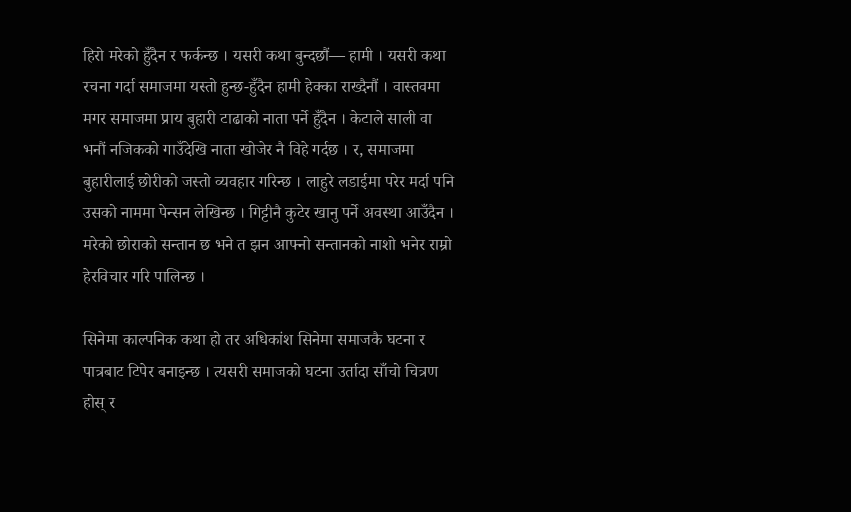हिरो मरेको हुँदैन र फर्कन्छ । यसरी कथा बुन्दछौं— हामी । यसरी कथा रचना गर्दा समाजमा यस्तो हुन्छ-हुँदैन हामी हेक्का राख्दैनौं । वास्तवमा मगर समाजमा प्राय बुहारी टाढाको नाता पर्ने हुँदैन । केटाले साली वा भनौं नजिकको गाउँदेखि नाता खोजेर नै विहे गर्दछ । र, समाजमा बुहारीलाई छोरीको जस्तो व्यवहार गरिन्छ । लाहुरे लडाईमा परेर मर्दा पनि उसको नाममा पेन्सन लेखिन्छ । गिट्टीनै कुटेर खानु पर्ने अवस्था आउँदैन । मरेको छोराको सन्तान छ भने त झन आफ्नो सन्तानको नाशो भनेर राम्रो हेरविचार गरि पालिन्छ ।

सिनेमा काल्पनिक कथा हो तर अधिकांश सिनेमा समाजकै घटना र पात्रबाट टिपेर बनाइन्छ । त्यसरी समाजको घटना उर्तादा साँचो चित्रण होस् र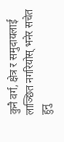कुनै वर्ग, क्षेत्र र समुदायलाई लाञ्छित नगरियोस् भनेर सचेत हुनु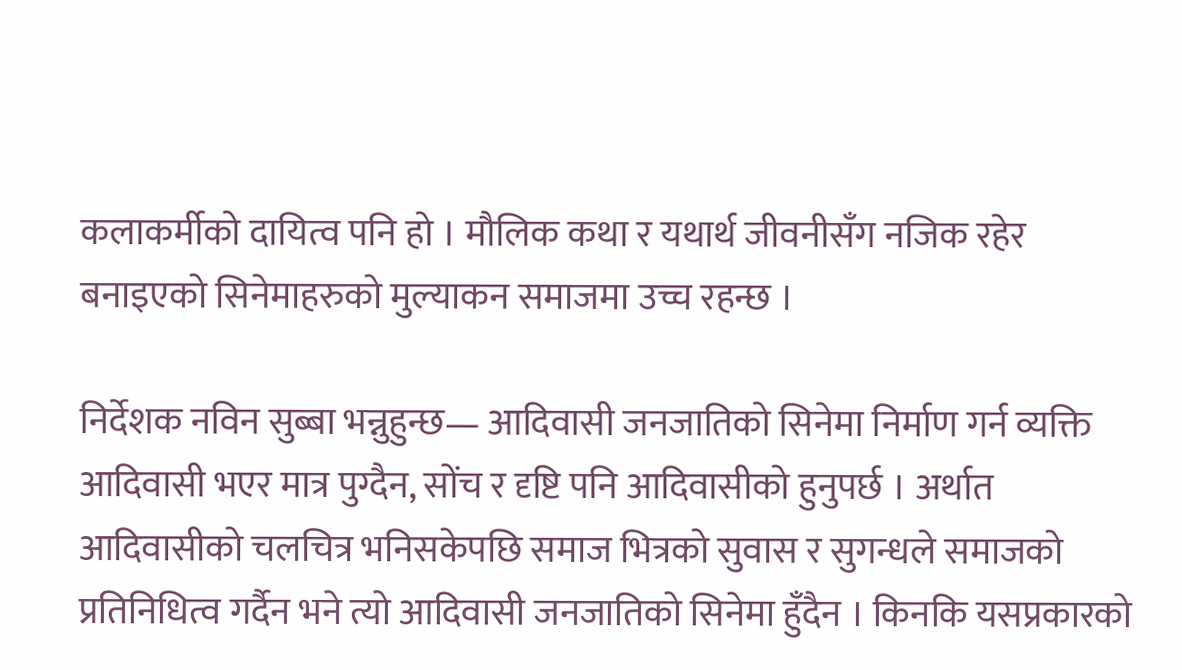कलाकर्मीको दायित्व पनि हो । मौलिक कथा र यथार्थ जीवनीसँग नजिक रहेर बनाइएको सिनेमाहरुको मुल्याकन समाजमा उच्च रहन्छ ।

निर्देशक नविन सुब्बा भन्नुहुन्छ— आदिवासी जनजातिको सिनेमा निर्माण गर्न व्यक्ति आदिवासी भएर मात्र पुग्दैन, सोंच र दृष्टि पनि आदिवासीको हुनुपर्छ । अर्थात आदिवासीको चलचित्र भनिसकेपछि समाज भित्रको सुवास र सुगन्धले समाजको प्रतिनिधित्व गर्दैन भने त्यो आदिवासी जनजातिको सिनेमा हुँदैन । किनकि यसप्रकारको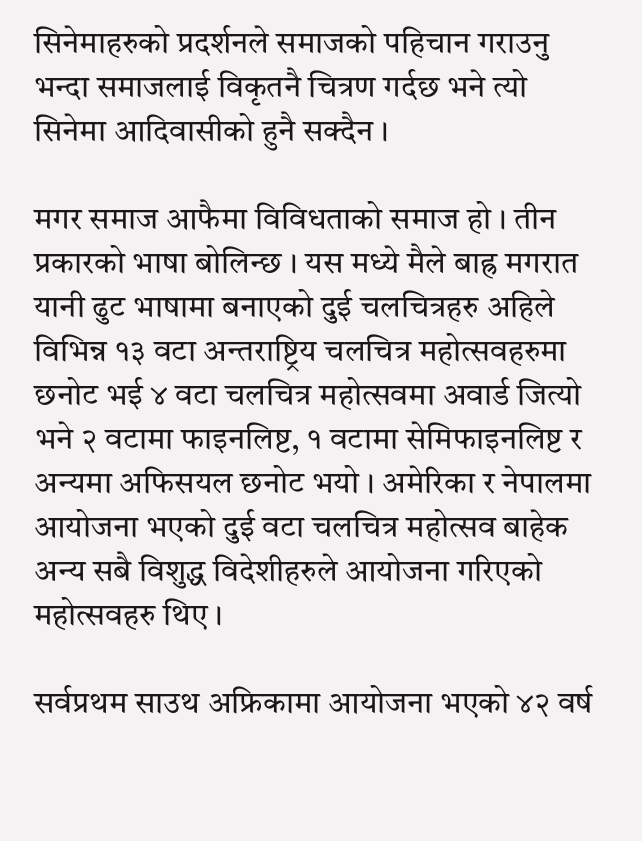सिनेमाहरुको प्रदर्शनले समाजको पहिचान गराउनु भन्दा समाजलाई विकृतनै चित्रण गर्दछ भने त्यो सिनेमा आदिवासीको हुनै सक्दैन ।

मगर समाज आफैमा विविधताको समाज हो । तीन प्रकारको भाषा बोलिन्छ । यस मध्ये मैले बाह्र मगरात यानी ढुट भाषामा बनाएको दुई चलचित्रहरु अहिले विभिन्न १३ वटा अन्तराष्ट्रिय चलचित्र महोत्सवहरुमा छनोट भई ४ वटा चलचित्र महोत्सवमा अवार्ड जित्यो भने २ वटामा फाइनलिष्ट, १ वटामा सेमिफाइनलिष्ट र अन्यमा अफिसयल छनोट भयो । अमेरिका र नेपालमा आयोजना भएको दुई वटा चलचित्र महोत्सव बाहेक अन्य सबै विशुद्ध विदेशीहरुले आयोजना गरिएको महोत्सवहरु थिए ।

सर्वप्रथम साउथ अफ्रिकामा आयोजना भएको ४२ वर्ष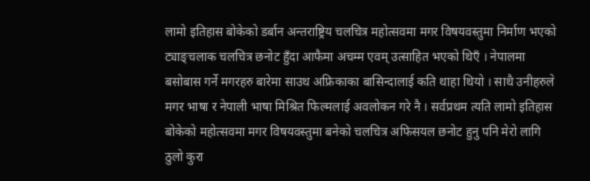लामो इतिहास बोकेको डर्बान अन्तराष्ट्रिय चलचित्र महोत्सवमा मगर विषयवस्तुमा निर्माण भएको ट्याङ्चलाक चलचित्र छनोट हुँदा आफैमा अचम्म एवम् उत्साहित भएको थिएँ । नेपालमा बसोबास गर्ने मगरहरु बारेमा साउथ अफ्रिकाका बासिन्दालाई कति थाहा थियो । साथै उनीहरुले मगर भाषा र नेपाली भाषा मिश्रित फिल्मलाई अवलोकन गरे नै । सर्वप्रथम त्यति लामो इतिहास बोकेको महोत्सवमा मगर विषयवस्तुमा बनेको चलचित्र अफिसयल छनोट हुनु पनि मेरो लागि ठुलो कुरा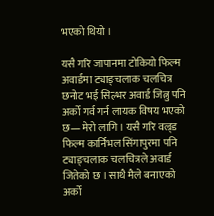भएको थियो ।

यसै गरि जापानमा टोकियो फिल्म अवार्डमा ट्याङ्चलाक चलचित्र छनोट भई सिल्भर अवार्ड जित्नु पनि अर्को गर्व गर्न लायक विषय भएको छ— मेरो लागि । यसै गरि वल्र्ड फिल्म कार्निभल सिंगापुरमा पनि ट्याङ्चलाक चलचित्रले अवार्ड जितेको छ । साथै मैले बनाएको अर्को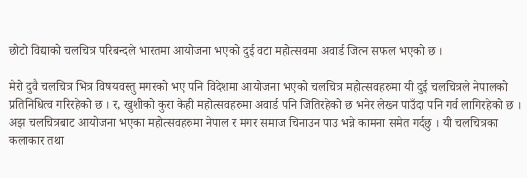छोटो विद्याको चलचित्र परिबन्दले भारतमा आयोजना भएको दुई वटा महोत्सवमा अवार्ड जित्न सफल भएको छ ।

मेरो दुवै चलचित्र भित्र विषयवस्तु मगरको भए पनि विदेशमा आयोजना भएको चलचित्र महोत्सवहरुमा यी दुई चलचित्रले नेपालको प्रतिनिधित्व गरिरहेको छ । र, खुशीको कुरा केही महोत्सवहरुमा अवार्ड पनि जितिरहेको छ भनेर लेख्न पाउँदा पनि गर्व लागिरहेको छ । अझ चलचित्रबाट आयोजना भएका महोत्सवहरुमा नेपाल र मगर समाज चिनाउन पाउ भन्ने कामना समेत गर्दछु । यी चलचित्रका कलाकार तथा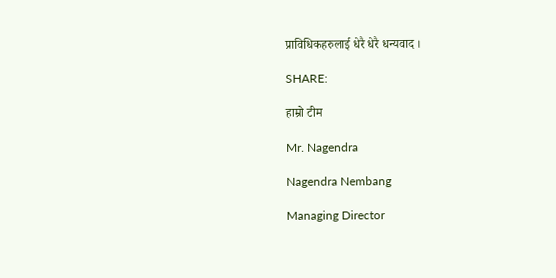प्राविधिकहरुलाई धेरै धेरै धन्यवाद ।

SHARE:

हाम्रो टीम

Mr. Nagendra

Nagendra Nembang

Managing Director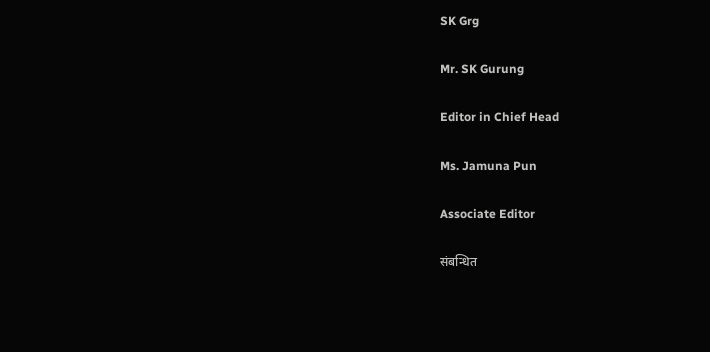SK Grg

Mr. SK Gurung

Editor in Chief Head

Ms. Jamuna Pun

Associate Editor

संबन्धित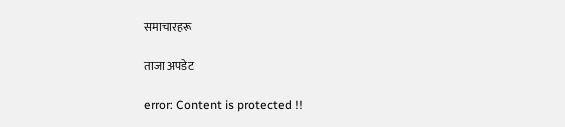समाचारहरू

ताजा अपडेट

error: Content is protected !!